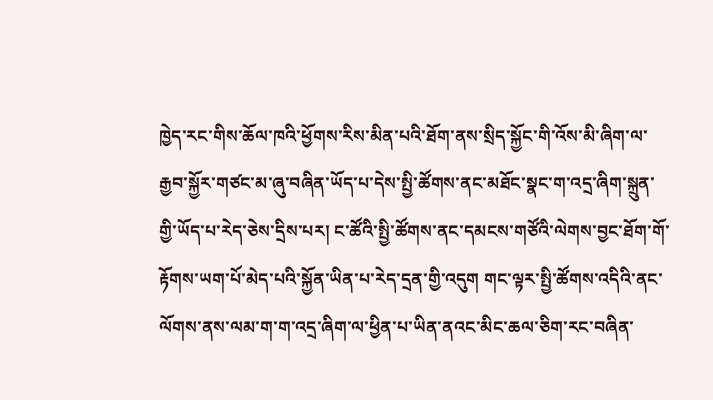ཁྱེད་རང་གིས་ཆོལ་ཁའི་ཕྱོགས་རིས་མིན་པའི་ཐོག་ནས་སྲིད་སྐྱོང་གི་འོས་མི་ཞིག་ལ་རྒྱབ་སྐྱོར་གཙང་མ་ཞུ་བཞིན་ཡོད་པ་དེས་སྤྱི་ཚོགས་ནང་མཐོང་སྣང་ག་འདྲ་ཞིག་སྐྲུན་གྱི་ཡོད་པ་རེད་ཅེས་དྲིས་པར། ང་ཚོའི་སྤྱི་ཚོགས་ནང་དམངས་གཙོའི་ལེགས་བྱང་ཐོག་གོ་རྟོགས་ཡག་པོ་མེད་པའི་སྐྱོན་ཡིན་པ་རེད་དྲན་གྱི་འདུག གང་ལྟར་སྤྱི་ཚོགས་འདིའི་ནང་ལོགས་ནས་ལམ་ག་ག་འདྲ་ཞིག་ལ་ཕྱིན་པ་ཡིན་ནའང་མིང་ཆལ་ཅིག་རང་བཞིན་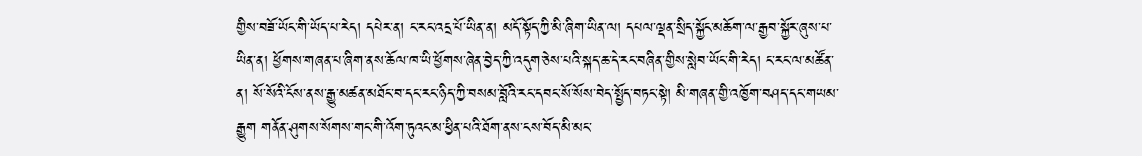གྱིས་བཟོ་ཡོང་གི་ཡོད་པ་རེད། དཔེར་ན། ང་རང་འདྲ་པོ་ཡིན་ན། མདོ་སྟོད་ཀྱི་མི་ཞིག་ཡིན་ལ། དཔལ་ལྡན་སྲིད་སྐྱོང་མཆོག་ལ་རྒྱབ་སྐྱོར་ཞུས་པ་ཡིན་ན། ཕྱོགས་གཞན་པ་ཞིག་ནས་ཆོལ་ཁ་ཡི་ཕྱོགས་ཞེན་བྱེད་ཀྱི་འདུག་ཅེས་པའི་སྐད་ཆ་དེ་རང་བཞིན་གྱིས་སླེབ་ཡོང་གི་རེད། ང་རང་ལ་མཚོན་ན། སོ་སོའི་ངོས་ནས་རྒྱུ་མཚན་མཐོང་བ་དང་རང་ཉིད་ཀྱི་བསམ་བློའི་རང་དབང་སོ་སོས་བེད་སྤྱོད་བཏང་སྟེ། མི་གཞན་གྱི་འཁྱོག་བཤད་དང་གཡམ་རྒྱུག གནོན་ཤུགས་སོགས་གང་གི་འོག་ཏུའང་མ་ཕྱིན་པའི་ཐོག་ནས་ངས་བོད་མི་མང་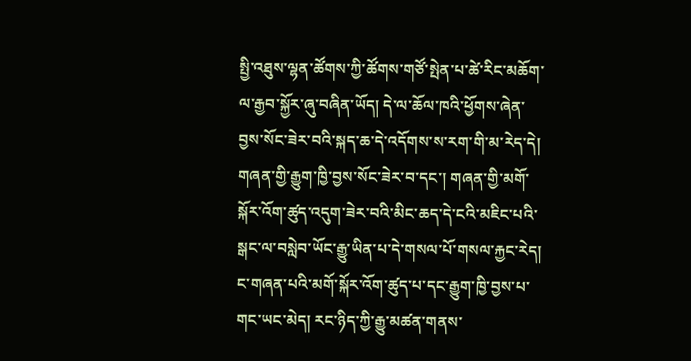སྤྱི་འཐུས་ལྷན་ཚོགས་ཀྱི་ཚོགས་གཙོ་སྤེན་པ་ཚེ་རིང་མཆོག་ལ་རྒྱབ་སྐྱོར་ཞུ་བཞིན་ཡོད། དེ་ལ་ཆོལ་ཁའི་ཕྱོགས་ཞེན་བྱས་སོང་ཟེར་བའི་སྐད་ཆ་དེ་འདོགས་ས་རག་གི་མ་རེད་དེ། གཞན་གྱི་རྒྱུག་ཁྱི་བྱས་སོང་ཟེར་བ་དང་། གཞན་གྱི་མགོ་སྐོར་འོག་ཚུད་འདུག་ཟེར་བའི་མིང་ཆད་དེ་ངའི་མཇིང་པའི་སྒང་ལ་བསླེབ་ཡོང་རྒྱུ་ཡིན་པ་དེ་གསལ་པོ་གསལ་རྐྱང་རེད། ང་གཞན་པའི་མགོ་སྐོར་འོག་ཚུད་པ་དང་རྒྱུག་ཁྱི་བྱས་པ་གང་ཡང་མེད། རང་ཉིད་ཀྱི་རྒྱུ་མཚན་གནས་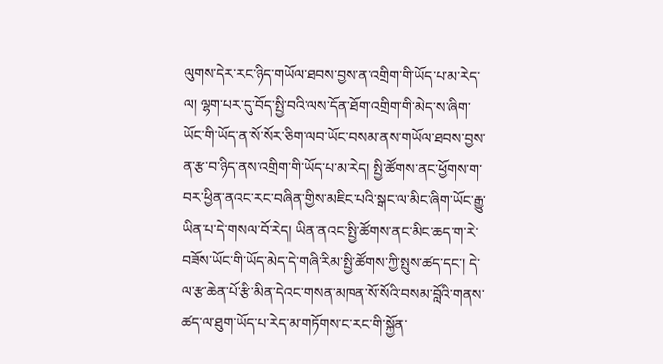ལུགས་དེར་རང་ཉིད་གཡོལ་ཐབས་བྱས་ན་འགྲིག་གི་ཡོད་པ་མ་རེད་ལ། ལྷག་པར་དུ་བོད་སྤྱི་བའི་ལས་དོན་ཐོག་འགྲིག་གི་མེད་ས་ཞིག་ཡོང་གི་ཡོད་ན་སོ་སོར་ཅིག་ལབ་ཡོང་བསམ་ནས་གཡོལ་ཐབས་བྱས་ན་རྩ་བ་ཉིད་ནས་འགྲིག་གི་ཡོད་པ་མ་རེད། སྤྱི་ཚོགས་ནང་ཕྱོགས་ག་བར་ཕྱིན་ནའང་རང་བཞིན་གྱིས་མཇིང་པའི་སྒང་ལ་མིང་ཞིག་ཡོང་རྒྱུ་ཡིན་པ་དེ་གསལ་བོ་རེད། ཡིན་ནའང་སྤྱི་ཚོགས་ནང་མིང་ཆད་ག་རེ་བཟོས་ཡོང་གི་ཡོད་མེད་དེ་གཞི་རིམ་སྤྱི་ཚོགས་ཀྱི་སྤུས་ཚད་དང་། དེ་ལ་རྩ་ཆེན་པོ་རྩི་མིན་དེའང་གསན་མཁན་སོ་སོའི་བསམ་བློའི་གནས་ཚད་ལ་ཐུག་ཡོད་པ་རེད་མ་གཏོགས་ང་རང་གི་སྐྱོན་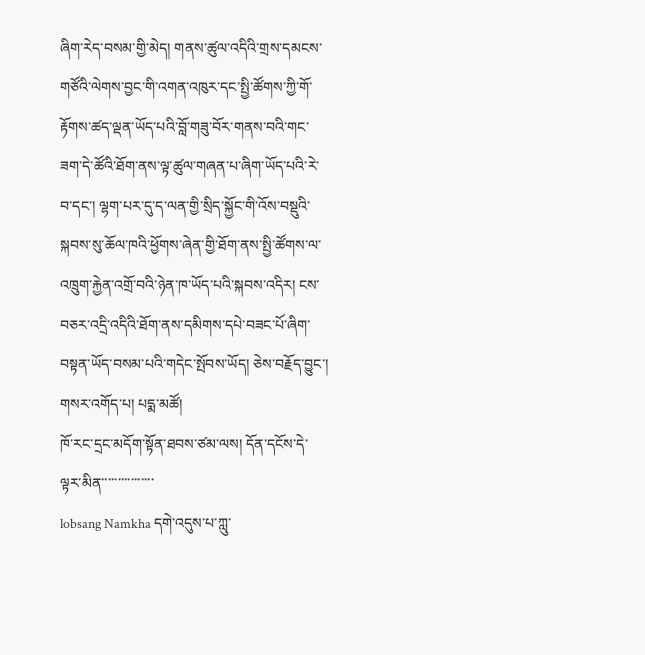ཞིག་རེད་བསམ་གྱི་མེད། གནས་ཚུལ་འདིའི་གྲས་དམངས་གཙོའི་ལེགས་བྱང་གི་འགན་འཁུར་དང་སྤྱི་ཚོགས་ཀྱི་གོ་རྟོགས་ཚད་ལྡན་ཡོད་པའི་བློ་གཟུ་བོར་གནས་བའི་གང་ཟག་དེ་ཚོའི་ཐོག་ནས་ལྟ་ཚུལ་གཞན་པ་ཞིག་ཡོད་པའི་རེ་བ་དང་། ལྷག་པར་དུ་ད་ལན་གྱི་སྲིད་སྐྱོང་གི་འོས་བསྡུའི་སྐབས་སུ་ཆོལ་ཁའི་ཕྱོགས་ཞེན་གྱི་ཐོག་ནས་སྤྱི་ཚོགས་ལ་འཁྲུག་རྐྱེན་འགྲོ་བའི་ཉེན་ཁ་ཡོད་པའི་སྐབས་འདིར། ངས་བཅར་འདྲི་འདིའི་ཐོག་ནས་དམིགས་དཔེ་བཟང་པོ་ཞིག་བསྟན་ཡོད་བསམ་པའི་གདེང་སྤོབས་ཡོད། ཅེས་བརྗོད་བྱུང་།
གསར་འགོད་པ། པདྨ་མཚོ།
ཁོ་རང་དྲང་མདོག་སྟོན་ཐབས་ཙམ་ལས། དོན་དངོས་དེ་ལྟར་མིན་་་་་་་་་་་་་་་་
lobsang Namkha དགེ་འདུས་པ་ཀླུ་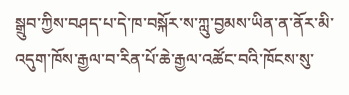སྒྲུབ་ཀྱིས་བཤད་པ་དེ་ཁ་བསྐོར་ས་ཀླུ་བྱམས་ཡིན་ན་ནོར་མི་འདུག་ཁོས་རྒྱལ་བ་རིན་པོ་ཆེ་རྒྱལ་འཚོང་བའི་ཁོངས་སུ་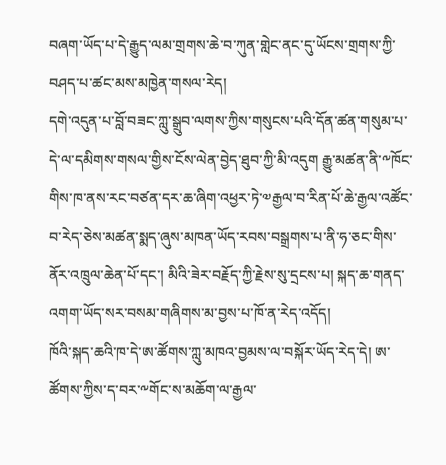བཞག་ཡོད་པ་དེ་རྒྱུད་ལམ་གྲགས་ཆེ་བ་ཀུན་གླེང་ནང་དུ་ཡོངས་གྲགས་ཀྱི་བཤད་པ་ཚང་མས་མཁྱེན་གསལ་རེད།
དགེ་འདུན་པ་བློ་བཟང་ཀླུ་སྒྲུབ་ལགས་ཀྱིས་གསུངས་པའི་དོན་ཚན་གསུམ་པ་དེ་ལ་དམིགས་གསལ་གྱིས་ངོས་ལེན་བྱེད་ཐུབ་ཀྱི་མི་འདུག རྒྱུ་མཚན་ནི་༸ཁོང་གིས་ཁ་ནས་རང་བཙན་དར་ཆ་ཞིག་འཕྱར་ཏེ་༧རྒྱལ་བ་རིན་པོ་ཆེ་རྒྱལ་འཚོང་བ་རེད་ཅེས་མཚན་སྨད་ཞུས་མཁན་ཡོད་རབས་བསྒྲགས་པ་ནི་ཧ་ཅང་གིས་ནོར་འཁྲུལ་ཆེན་པོ་དང་། མིའི་ཟེར་བརྗོད་ཀྱི་རྗེས་སུ་དྲངས་པ། སྐད་ཆ་གནད་འགག་ཡོད་སར་བསམ་གཞིགས་མ་བྱས་པ་ཁོ་ན་རེད་འདོད།
ཁོའི་སྐད་ཆའི་ཁ་དེ་ཨ་ཚོགས་ཀླུ་མཁའ་བྱམས་ལ་བསྐོར་ཡོད་རེད་དེ། ཨ་ཚོགས་ཀྱིས་ད་བར་༸གོང་ས་མཆོག་ལ་རྒྱལ་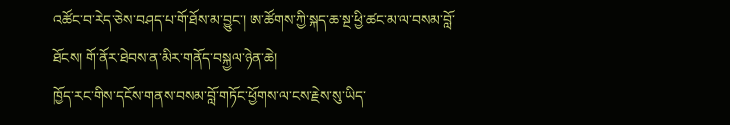འཚོང་བ་རེད་ཅེས་བཤད་པ་གོ་ཐོས་མ་བྱུང་། ཨ་ཚོགས་ཀྱི་སྐད་ཆ་སྔ་ཕྱི་ཚང་མ་ལ་བསམ་བློ་ཐོངས། གོ་ནོར་ཐེབས་ན་མིར་གནོད་བསྐྱལ་ཉེན་ཆེ།
ཁྱོད་རང་གིས་དངོས་གནས་བསམ་བློ་གཏོང་ཕྱོགས་ལ་ངས་རྗེས་སུ་ཡིད་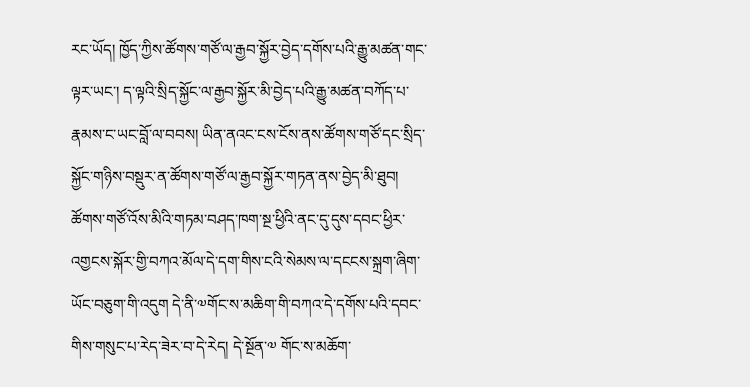རང་ཡོད། ཁྱོད་ཀྱིས་ཚོགས་གཙོ་ལ་རྒྱབ་སྐྱོར་བྱེད་དགོས་པའི་རྒྱུ་མཚན་གང་ལྟར་ཡང་། ད་ལྟའི་སྲིད་སྐྱོང་ལ་རྒྱབ་སྐྱོར་མི་བྱེད་པའི་རྒྱུ་མཚན་བཀོད་པ་རྣམས་ང་ཡང་བློ་ལ་བབས། ཡིན་ནའང་ངས་ངོས་ནས་ཚོགས་གཙོ་དང་སྲིད་སྐྱོང་གཉིས་བསྡུར་ན་ཚོགས་གཙོ་ལ་རྒྱབ་སྐྱོར་གཏན་ནས་བྱེད་མི་ཐུབ།
ཚོགས་གཙོ་འོས་མིའི་གཏམ་བཤད་ཁག་སྔ་ཕྱིའི་ནང་དུ་དུས་དབང་ཕྱིར་འགྱངས་སྐོར་གྱི་བཀའ་མོལ་དེ་དག་གིས་ངའི་སེམས་ལ་དངངས་སྐྲག་ཞིག་ཡོང་བཅུག་གི་འདུག དེ་ནི་༧གོང་ས་མཆིག་གི་བཀའ་དེ་དགོས་པའི་དབང་གིས་གསུང་པ་རེད་ཟེར་བ་དེ་རེད། དེ་སྔོན་༧ གོང་ས་མཆོག་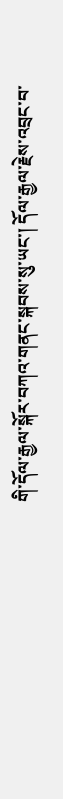གི་དོལ་རྒྱལ་སྐོར་བཀའ་གནང་སྐབས་སུ་ཡང་། དོལ་རྒྱལ་རྗེས་འབྲང་བ་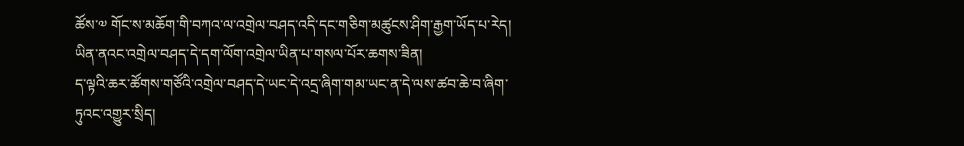ཚོས་༧ གོང་ས་མཆོག་གི་བཀའ་ལ་འགྲེལ་བཤད་འདི་དང་གཅིག་མཚུངས་ཤིག་རྒྱག་ཡོད་པ་རེད། ཡིན་ནའང་འགྲེལ་བཤད་དེ་དག་ལོག་འགྲེལ་ཡིན་པ་གསལ་པོར་ཆགས་ཟིན།
ད་ལྟའི་ཆར་ཚོགས་གཙོའི་འགྲེལ་བཤད་དེ་ཡང་དེ་འདྲ་ཞིག་གམ་ཡང་ན་དེ་ལས་ཚབ་ཆེ་བ་ཞིག་ཏུའང་འགྱུར་སྲིད།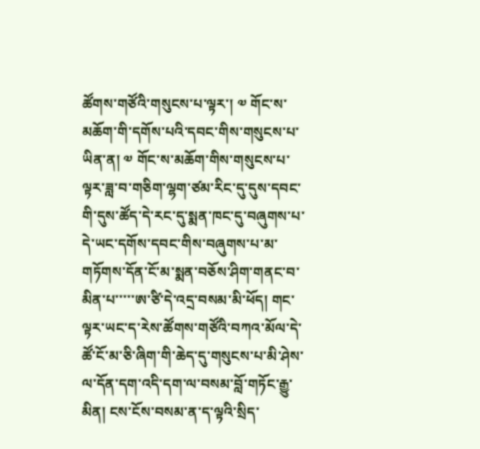ཚོགས་གཙོའི་གསུངས་པ་ལྟར་། ༧ གོང་ས་མཆོག་གི་དགོས་པའི་དབང་གིས་གསུངས་པ་ཡིན་ན། ༧ གོང་ས་མཆོག་གིས་གསུངས་པ་ལྟར་ཟླ་བ་གཅིག་ལྷག་ཙམ་རིང་དུ་དུས་དབང་གི་དུས་ཚོད་དེ་རང་དུ་སྨན་ཁང་དུ་བཞུགས་པ་དེ་ཡང་དགོས་དབང་གིས་བཞུགས་པ་མ་གཏོགས་དོན་ངོ་མ་སྨན་བཅོས་ཤིག་གནང་བ་མིན་པ་་་་་ཨ་ཙི་དེ་འདྲ་བསམ་མི་ཕོད། གང་ལྟར་ཡང་ད་རེས་ཚོགས་གཙོའི་བཀའ་མོལ་དེ་ཚོ་ངོ་མ་ཅི་ཞིག་གི་ཆེད་དུ་གསུངས་པ་མི་ཤེས་ལ་དོན་དག་འདི་དག་ལ་བསམ་བློ་གཏོང་རྒྱུ་མིན། ངས་ངོས་བསམ་ན་ད་ལྟའི་སྲིད་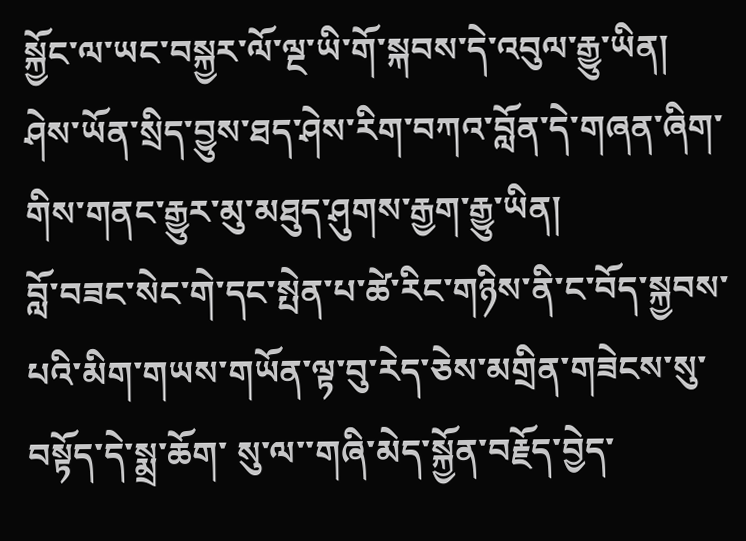སྐྱོང་ལ་ཡང་བསྐྱར་ལོ་ལྔ་ཡི་གོ་སྐབས་དེ་འབུལ་རྒྱུ་ཡིན། ཤེས་ཡོན་སྲིད་བྱུས་ཐད་ཤེས་རིག་བཀའ་བློན་དེ་གཞན་ཞིག་གིས་གནང་རྒྱུར་མུ་མཐུད་ཤུགས་རྒྱག་རྒྱུ་ཡིན།
བློ་བཟང་སེང་གེ་དང་སྤེན་པ་ཚེ་རིང་གཉིས་ནི་ང་བོད་སྐྱབས་པའི་མིག་གཡས་གཡོན་ལྟ་བུ་རེད་ཅེས་མགྲིན་གཟེངས་སུ་བསྟོད་དེ་སྨྲ་ཆོག་ སུ་ལ་་གཞི་མེད་སྐྱོན་བརྗོད་བྱེད་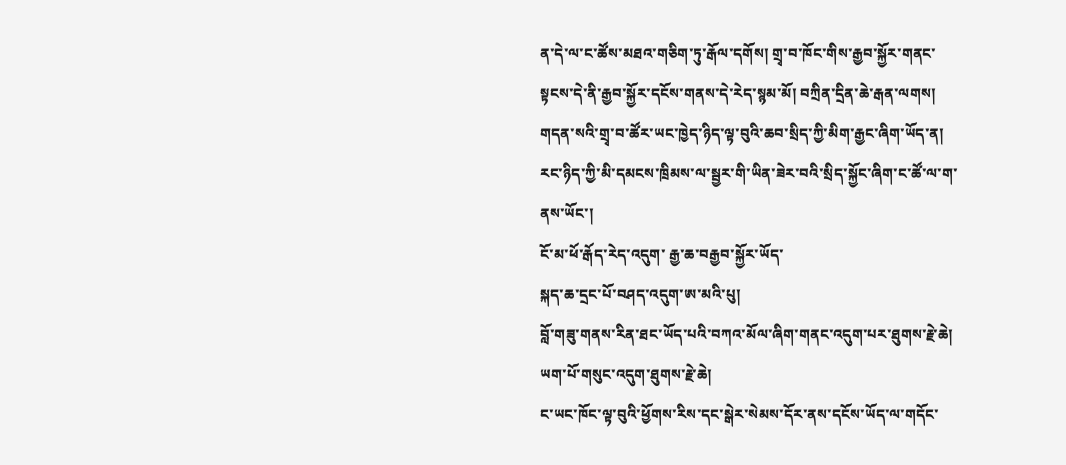ན་དེ་ལ་ང་ཚོས་མཐའ་གཅིག་ཏུ་རྒོལ་དགོས། གྲྭ་བ་ཁོང་གིས་རྒྱབ་སྐྱོར་གནང་སྟངས་དེ་ནི་རྒྱབ་སྐྱོར་དངོས་གནས་དེ་རེད་སྙམ་མོ། བཀྲིན་དྲིན་ཆེ་རྒན་ལགས།
གདན་སའི་གྲྭ་བ་ཚོར་ཡང་ཁྱེད་ཉིད་ལྟ་བུའི་ཆབ་སྲིད་ཀྱི་མིག་རྒྱང་ཞིག་ཡོད་ན། རང་ཉིད་ཀྱི་མི་དམངས་ཁྲིམས་ལ་སྦྱར་གི་ཡིན་ཟེར་བའི་སྲིད་སྐྱོང་ཞིག་ང་ཚོ་ལ་ག་ནས་ཡོང་།
ངོ་མ་ཕོ་རྒོད་རེད་འདུག་ རྒྱ་ཆ་བརྒྱབ་སྐྱོར་ཡོད་
སྐད་ཆ་དྲང་པོ་བཤད་འདུག་ཨ་མའི་པུ།
བློ་གཟུ་གནས་རིན་ཐང་ཡོད་པའི་བཀའ་མོལ་ཞིག་གནང་འདུག་པར་ཐུགས་རྗེ་ཆེ།
ཡག་པོ་གསུང་འདུག་ཐུགས་རྗེ་ཆེ།
ང་ཡང་ཁོང་ལྟ་བུའི་ཕྱོགས་རིས་དང་སྒེར་སེམས་དོར་ནས་དངོས་ཡོད་ལ་གདོང་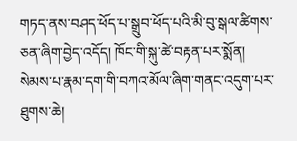གཏད་ནས་བཤད་ཕོད་པ་སྒྲུབ་ཕོད་པའི་མི་བུ་སྒལ་ཚིགས་ཅན་ཞིག་བྱེད་འདོད། ཁོང་གི་སྐུ་ཚེ་བརྟན་པར་སྨོན།
སེམས་པ་རྣམ་དག་གི་བཀའ་མོལ་ཞིག་གནང་འདུག་པར་ཐུགས་ཆེ།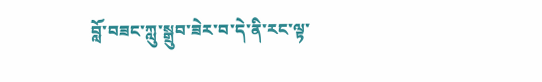བློ་བཟང་ཀླུ་སྒྲུབ་ཟེར་བ་དེ་ནི་རང་ལྟ་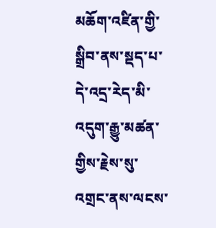མཆོག་འཛིན་གྱི་སྒྲིབ་ནས་སྡད་པ་དེ་འདྲ་རེད་མི་འདུག་རྒྱུ་མཚན་གྱིས་རྗེས་སུ་འགྲང་ནས་ལངས་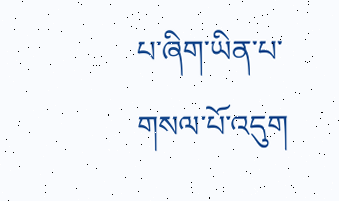པ་ཞིག་ཡིན་པ་གསལ་པོ་འདུག